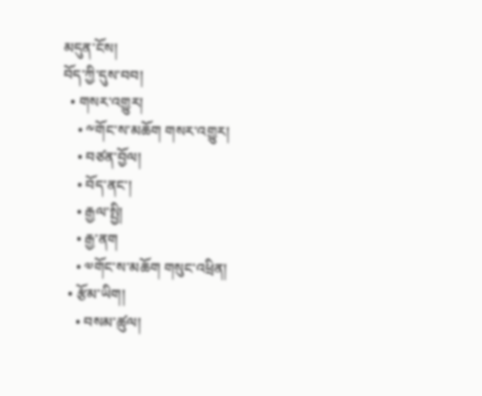མདུན་ངོས།
བོད་ཀྱི་དུས་བབ།
  • གསར་འགྱུར།
    • ༸གོང་ས་མཆོག གསར་འགྱུར།
    • བཙན་བྱོལ།
    • བོད་ནང་།
    • རྒྱལ་སྤྱི།
    • རྒྱ་ནག
    • ༧གོང་ས་མཆོག གསུང་འཕྲིན།
  • རྩོམ་ཡིག།
    • བསམ་ཚུལ།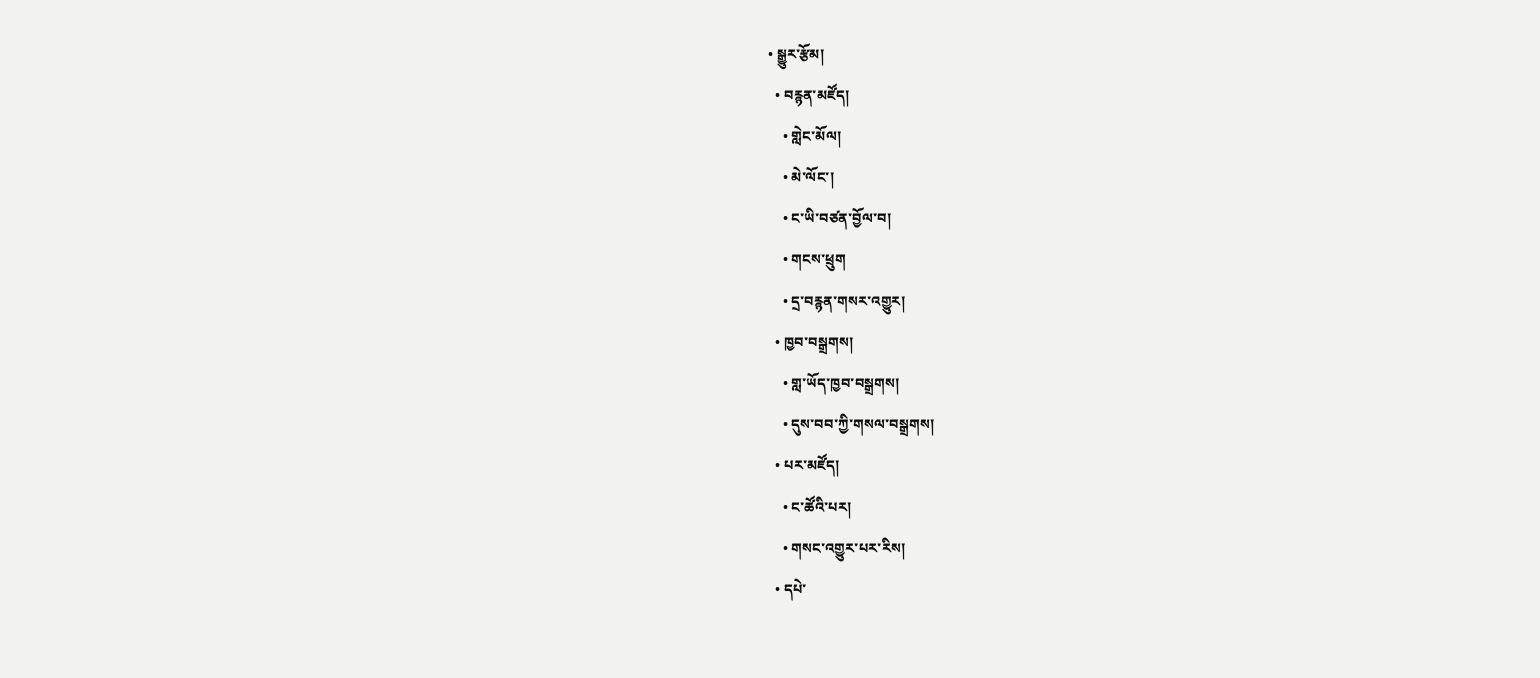• སྒྱུར་རྩོམ།
  • བརྙན་མཛོད།
    • གླེང་མོལ།
    • མེ་ལོང་།
    • ང་ཡི་བཙན་བྱོལ་བ།
    • གངས་ཕྲུག
    • དྲ་བརྙན་གསར་འགྱུར།
  • ཁྱབ་བསྒྲགས།
    • གླ་ཡོད་ཁྱབ་བསྒྲགས།
    • དུས་བབ་ཀྱི་གསལ་བསྒྲགས།
  • པར་མཛོད།
    • ང་ཚོའི་པར།
    • གསང་འགྱུར་པར་རིས།
  • དཔེ་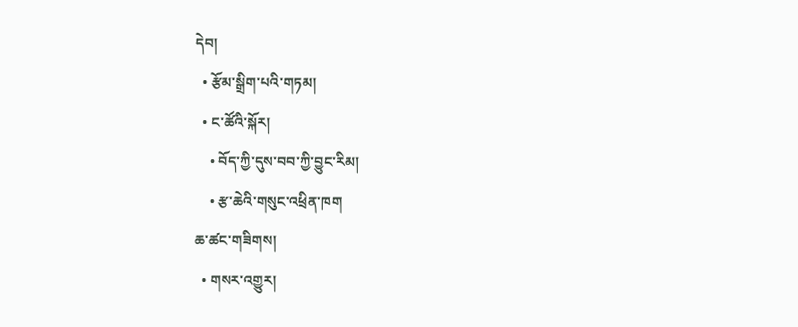དེབ།
  • རྩོམ་སྒྲིག་པའི་གཏམ།
  • ང་ཚོའི་སྐོར།
    • བོད་ཀྱི་དུས་བབ་ཀྱི་བྱུང་རིམ།
    • རྩ་ཆེའི་གསུང་འཕྲིན་ཁག
ཆ་ཚང་གཟིགས།
  • གསར་འགྱུར།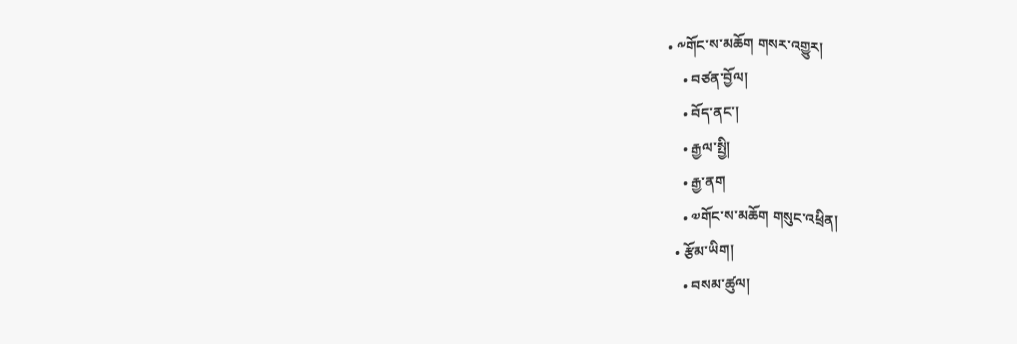• ༸གོང་ས་མཆོག གསར་འགྱུར།
    • བཙན་བྱོལ།
    • བོད་ནང་།
    • རྒྱལ་སྤྱི།
    • རྒྱ་ནག
    • ༧གོང་ས་མཆོག གསུང་འཕྲིན།
  • རྩོམ་ཡིག།
    • བསམ་ཚུལ།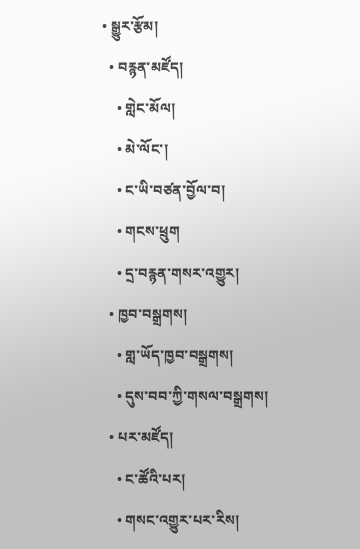• སྒྱུར་རྩོམ།
  • བརྙན་མཛོད།
    • གླེང་མོལ།
    • མེ་ལོང་།
    • ང་ཡི་བཙན་བྱོལ་བ།
    • གངས་ཕྲུག
    • དྲ་བརྙན་གསར་འགྱུར།
  • ཁྱབ་བསྒྲགས།
    • གླ་ཡོད་ཁྱབ་བསྒྲགས།
    • དུས་བབ་ཀྱི་གསལ་བསྒྲགས།
  • པར་མཛོད།
    • ང་ཚོའི་པར།
    • གསང་འགྱུར་པར་རིས།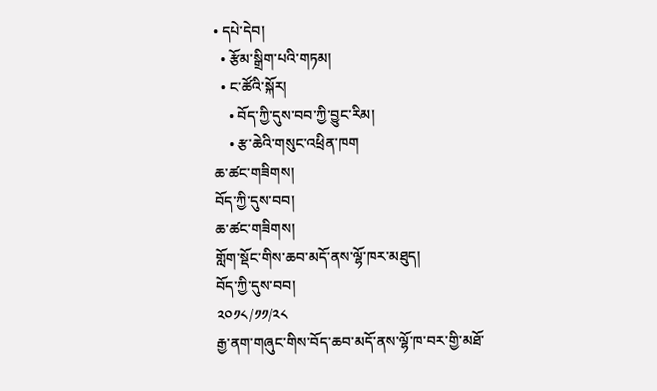• དཔེ་དེབ།
  • རྩོམ་སྒྲིག་པའི་གཏམ།
  • ང་ཚོའི་སྐོར།
    • བོད་ཀྱི་དུས་བབ་ཀྱི་བྱུང་རིམ།
    • རྩ་ཆེའི་གསུང་འཕྲིན་ཁག
ཆ་ཚང་གཟིགས།
བོད་ཀྱི་དུས་བབ།
ཆ་ཚང་གཟིགས།
གློག་སྡོང་གིས་ཆབ་མདོ་ནས་ལྷོ་ཁར་མཐུད།
བོད་ཀྱི་དུས་བབ།
༢༠༡༨/༡༡/༢༨
རྒྱ་ནག་གཞུང་གིས་བོད་ཆབ་མདོ་ནས་ལྷོ་ཁ་བར་གྱི་མཐོ་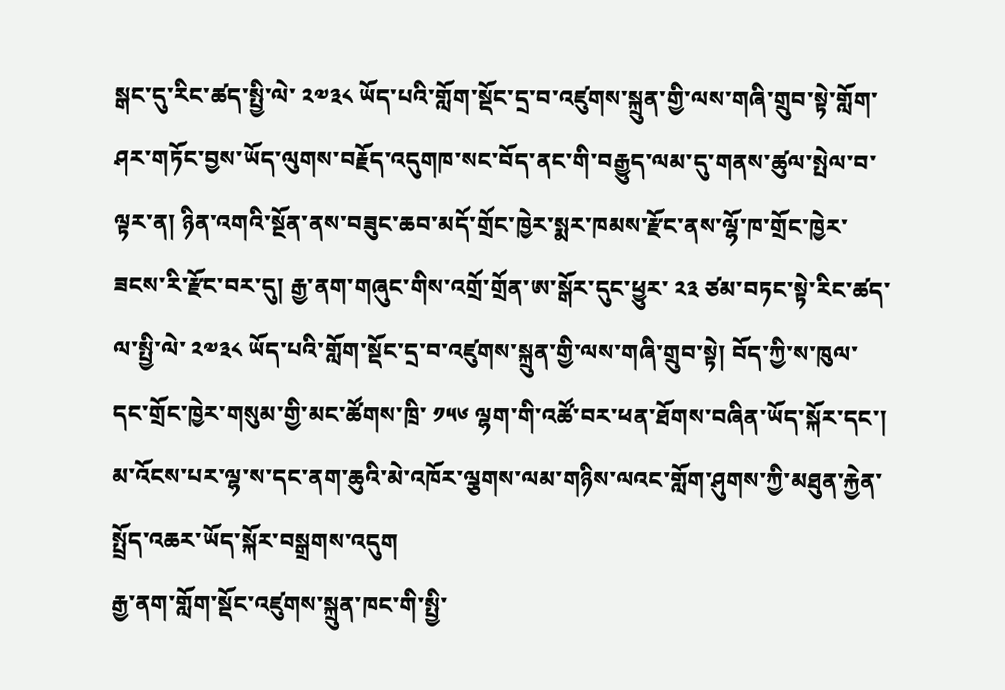སྒང་དུ་རིང་ཚད་སྤྱི་ལེ་ ༢༧༣༨ ཡོད་པའི་གློག་སྡོང་དྲ་བ་འཛུགས་སྐྲུན་གྱི་ལས་གཞི་གྲུབ་སྟེ་གློག་ཤར་གཏོང་བྱས་ཡོད་ལུགས་བརྗོད་འདུགཁ་སང་བོད་ནང་གི་བརྒྱུད་ལམ་དུ་གནས་ཚུལ་སྤེལ་བ་ལྟར་ན། ཉིན་འགའི་སྔོན་ནས་བཟུང་ཆབ་མདོ་གྲོང་ཁྱེར་སྨར་ཁམས་རྫོང་ནས་ལྷོ་ཁ་གྲོང་ཁྱེར་ཟངས་རི་རྫོང་བར་དུ། རྒྱ་ནག་གཞུང་གིས་འགྲོ་གྲོན་ཨ་སྒོར་དུང་ཕྱུར་ ༢༣ ཙམ་བཏང་སྟེ་རིང་ཚད་ལ་སྤྱི་ལེ་ ༢༧༣༨ ཡོད་པའི་གློག་སྡོང་དྲ་བ་འཛུགས་སྐྲུན་གྱི་ལས་གཞི་གྲུབ་སྟེ། བོད་ཀྱི་ས་ཁུལ་དང་གྲོང་ཁྱེར་གསུམ་གྱི་མང་ཚོགས་ཁྲི་ ༡༥༦ ལྷག་གི་འཚོ་བར་ཕན་ཐོགས་བཞིན་ཡོད་སྐོར་དང་། མ་འོངས་པར་ལྷ་ས་དང་ནག་ཆུའི་མེ་འཁོར་ལྕགས་ལམ་གཉིས་ལའང་གློག་ཤུགས་ཀྱི་མཐུན་རྐྱེན་སྤྲོད་འཆར་ཡོད་སྐོར་བསྒྲགས་འདུག
རྒྱ་ནག་གློག་སྡོང་འཛུགས་སྐྲུན་ཁང་གི་སྤྱི་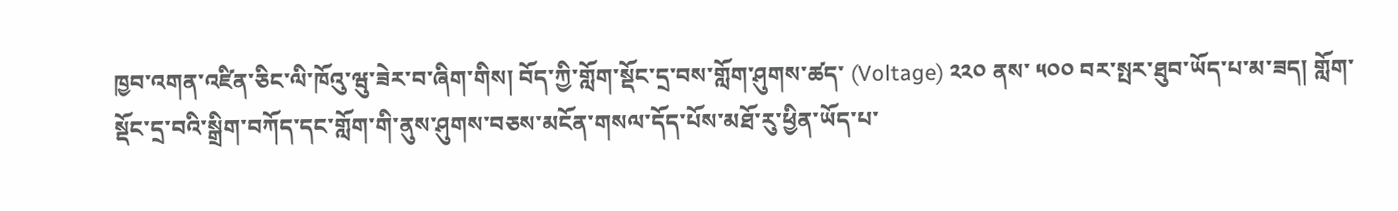ཁྱབ་འགན་འཛིན་ཅིང་ལི་ཁོའུ་ཝུ་ཟེར་བ་ཞིག་གིས། བོད་ཀྱི་གློག་སྡོང་དྲ་བས་གློག་ཤུགས་ཚད་ (Voltage) ༢༢༠ ནས་ ༥༠༠ བར་སྤར་ཐུབ་ཡོད་པ་མ་ཟད། གློག་སྡོང་དྲ་བའི་སྒྲིག་བཀོད་དང་གློག་གི་ནུས་ཤུགས་བཅས་མངོན་གསལ་དོད་པོས་མཐོ་རུ་ཕྱིན་ཡོད་པ་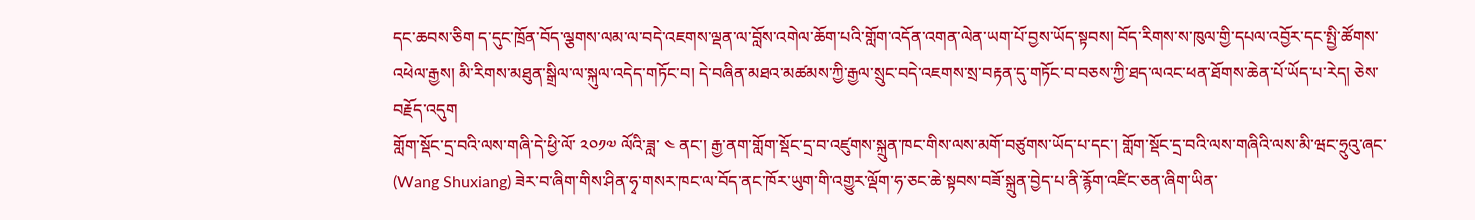དང་ཆབས་ཅིག ད་དུང་ཁྲོན་བོད་ལྕགས་ལམ་ལ་བདེ་འཇགས་ལྡན་ལ་བློས་འགེལ་ཆོག་པའི་གློག་འདོན་འགན་ལེན་ཡག་པོ་བྱས་ཡོད་སྟབས། བོད་རིགས་ས་ཁུལ་གྱི་དཔལ་འབྱོར་དང་སྤྱི་ཚོགས་འཕེལ་རྒྱས། མི་རིགས་མཐུན་སྒྲིལ་ལ་སྐུལ་འདེད་གཏོང་བ། དེ་བཞིན་མཐའ་མཚམས་ཀྱི་རྒྱལ་སྲུང་བདེ་འཇགས་སྲ་བརྟན་དུ་གཏོང་བ་བཅས་ཀྱི་ཐད་ལའང་ཕན་ཐོགས་ཆེན་པོ་ཡོད་པ་རེད། ཅེས་བརྗོད་འདུག
གློག་སྡོང་དྲ་བའི་ལས་གཞི་དེ་ཕྱི་ལོ་ ༢༠༡༧ ལོའི་ཟླ་ ༤ ནང་། རྒྱ་ནག་གློག་སྡོང་དྲ་བ་འཛུགས་སྐྲུན་ཁང་གིས་ལས་མགོ་བཙུགས་ཡོད་པ་དང་། གློག་སྡོང་དྲ་བའི་ལས་གཞིའི་ལས་མི་ཝང་ཧྲུའུ་ཞང་ (Wang Shuxiang) ཟེར་བ་ཞིག་གིས་ཤིན་ཧྭ་གསར་ཁང་ལ་བོད་ནང་ཁོར་ཡུག་གི་འགྱུར་ལྡོག་ཧ་ཅང་ཆེ་སྟབས་བཟོ་སྐྲུན་བྱེད་པ་ནི་རྙོག་འཛིང་ཅན་ཞིག་ཡིན་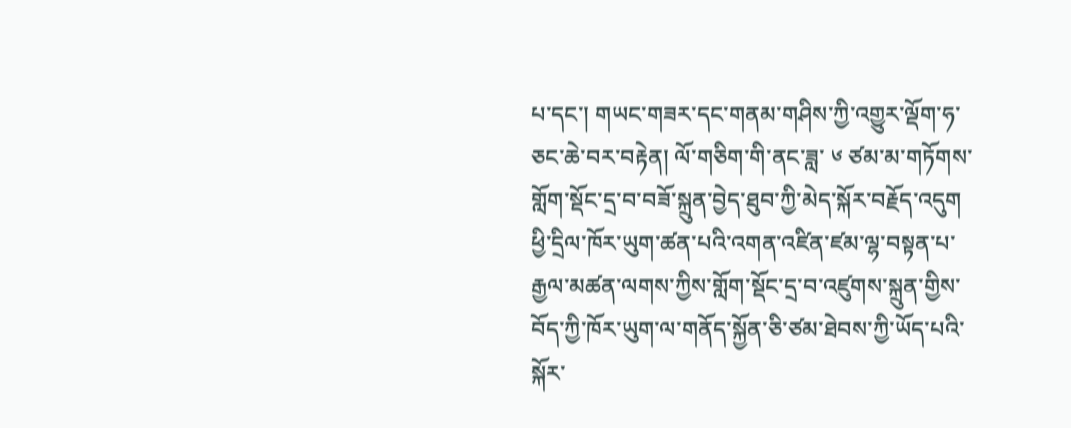པ་དང་། གཡང་གཟར་དང་གནམ་གཤིས་ཀྱི་འགྱུར་ལྡོག་ཧ་ཅང་ཆེ་བར་བརྟེན། ལོ་གཅིག་གི་ནང་ཟླ་ ༦ ཙམ་མ་གཏོགས་གློག་སྡོང་དྲ་བ་བཟོ་སྐྲུན་བྱེད་ཐུབ་ཀྱི་མེད་སྐོར་བརྗོད་འདུག
ཕྱི་དྲིལ་ཁོར་ཡུག་ཚན་པའི་འགན་འཛིན་ཛམ་ལྷ་བསྟན་པ་རྒྱལ་མཚན་ལགས་ཀྱིས་གློག་སྡོང་དྲ་བ་འཛུགས་སྐྲུན་གྱིས་བོད་ཀྱི་ཁོར་ཡུག་ལ་གནོད་སྐྱོན་ཅི་ཙམ་ཐེབས་ཀྱི་ཡོད་པའི་སྐོར་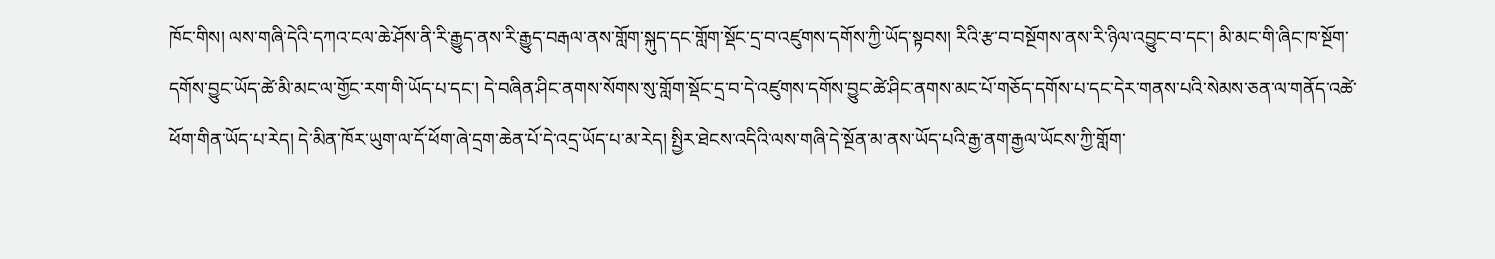ཁོང་གིས། ལས་གཞི་དེའི་དཀའ་ངལ་ཆེ་ཤོས་ནི་རི་རྒྱུད་ནས་རི་རྒྱུད་བརྒལ་ནས་གློག་སྐུད་དང་གློག་སྡོང་དྲ་བ་འཛུགས་དགོས་ཀྱི་ཡོད་སྟབས། རིའི་རྩ་བ་བསྔོགས་ནས་རི་ཉིལ་འབྱུང་བ་དང་། མི་མང་གི་ཞིང་ཁ་སྔོག་དགོས་བྱུང་ཡོད་ཚེ་མི་མང་ལ་གྱོང་རག་གི་ཡོད་པ་དང་། དེ་བཞིན་ཤིང་ནགས་སོགས་སུ་གློག་སྡོང་དྲ་བ་དེ་འཛུགས་དགོས་བྱུང་ཚེ་ཤིང་ནགས་མང་པོ་གཅོད་དགོས་པ་དང་དེར་གནས་པའི་སེམས་ཅན་ལ་གནོད་འཚེ་ཕོག་གིན་ཡོད་པ་རེད། དེ་མིན་ཁོར་ཡུག་ལ་དོ་ཕོག་ཞེ་དྲག་ཆེན་པོ་དེ་འདྲ་ཡོད་པ་མ་རེད། སྤྱིར་ཐེངས་འདིའི་ལས་གཞི་དེ་སྔོན་མ་ནས་ཡོད་པའི་རྒྱ་ནག་རྒྱལ་ཡོངས་ཀྱི་གློག་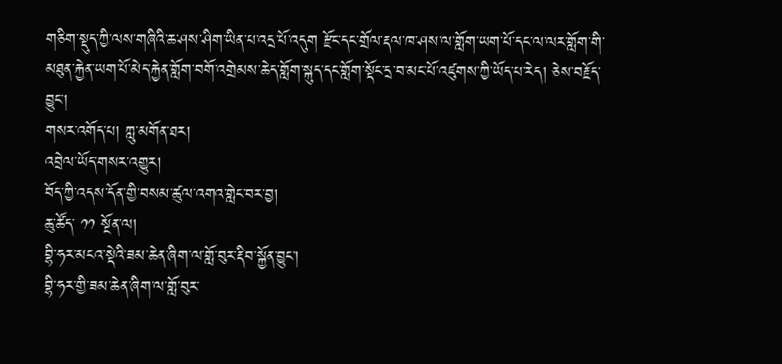གཅིག་སྡུད་ཀྱི་ལས་གཞིའི་ཆ་ཤས་ཤིག་ཡིན་པ་འདྲ་པོ་འདུག རྫོང་དང་གྲོལ་རྡལ་ཁ་ཤས་ལ་གློག་ཡག་པོ་དང་ལ་ལར་གློག་གི་མཐུན་རྐྱེན་ཡག་པོ་མེད་རྐྱེན་གློག་བགོ་འགྲེམས་ཆེད་གློག་སྐུད་དང་གློག་སྡོང་དྲ་བ་མང་པོ་འཛུགས་ཀྱི་ཡོད་པ་རེད། ཅེས་བརྗོད་བྱུང་།
གསར་འགོད་པ། ཀླུ་མགོན་ཐར།
འབྲེལ་ཡོད་གསར་འགྱུར།
བོད་ཀྱི་འདས་དོན་གྱི་བསམ་ཚུལ་འགའ་གླེང་བར་བྱ།
ཆུ་ཚོད་ ༡༡ སྔོན་ལ།
བྷི་ཧར་མངའ་སྡེའི་ཟམ་ཆེན་ཞིག་ལ་གློ་བུར་རྡིབ་སྐྱོན་བྱུང་།
བྷི་ཧར་གྱི་ཟམ་ཆེན་ཞིག་ལ་གློ་བུར་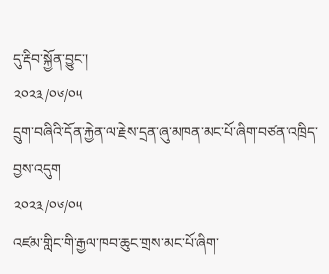དུ་རྡིབ་སྐྱོན་བྱུང་།
༢༠༢༣/༠༦/༠༥
དྲུག་བཞིའི་དོན་རྐྱེན་ལ་རྗེས་དྲན་ཞུ་མཁན་མང་པོ་ཞིག་བཙན་འཁྲིད་བྱས་འདུག
༢༠༢༣/༠༦/༠༥
འཛམ་གླིང་གི་རྒྱལ་ཁབ་ཆུང་གྲས་མང་པོ་ཞིག་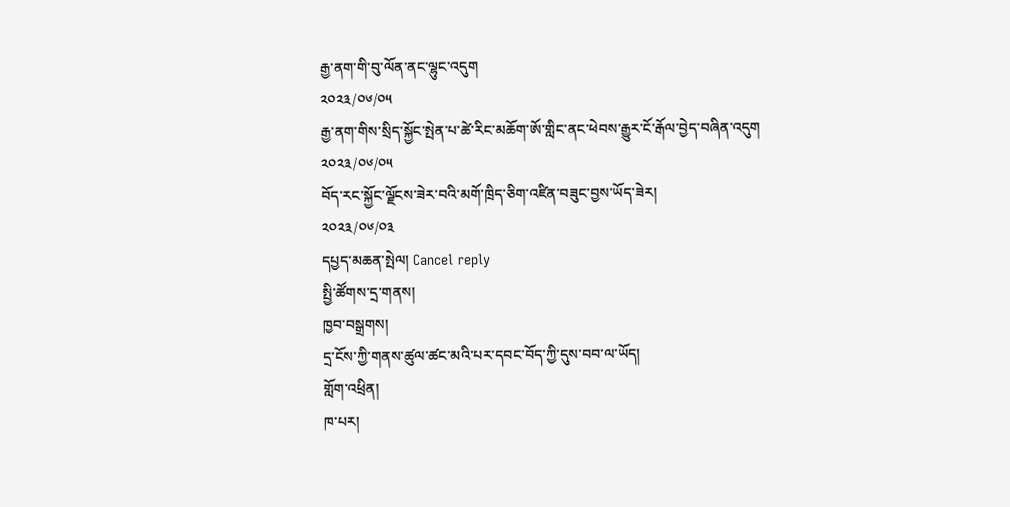རྒྱ་ནག་གི་བུ་ལོན་ནང་ལྷུང་འདུག
༢༠༢༣/༠༦/༠༥
རྒྱ་ནག་གིས་སྲིད་སྐྱོང་སྤེན་པ་ཚེ་རིང་མཆོག་ཨོ་གླིང་ནང་ཕེབས་རྒྱུར་ངོ་རྒོལ་བྱེད་བཞིན་འདུག
༢༠༢༣/༠༦/༠༥
བོད་རང་སྐྱོང་ལྗོངས་ཟེར་བའི་མགོ་ཁྲིད་ཅིག་འཛིན་བཟུང་བྱས་ཡོད་ཟེར།
༢༠༢༣/༠༦/༠༣
དཔྱད་མཆན་སྤེལ། Cancel reply
སྤྱི་ཚོགས་དྲ་གནས།
ཁྱབ་བསྒྲགས།
དྲ་ངོས་ཀྱི་གནས་ཚུལ་ཚང་མའི་པར་དབང་བོད་ཀྱི་དུས་བབ་ལ་ཡོད།
གློག་འཕྲིན།
ཁ་པར།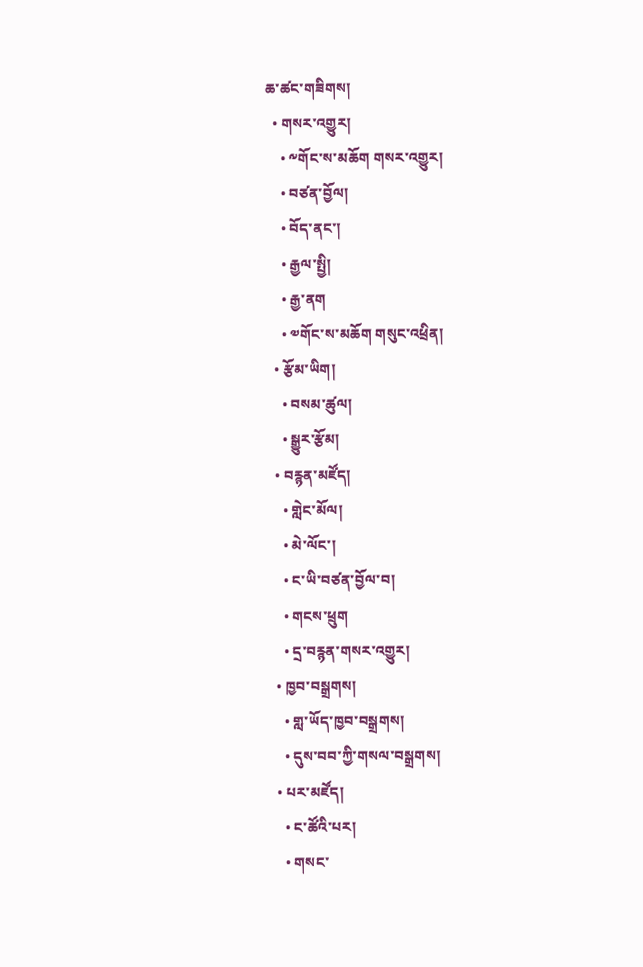ཆ་ཚང་གཟིགས།
  • གསར་འགྱུར།
    • ༸གོང་ས་མཆོག གསར་འགྱུར།
    • བཙན་བྱོལ།
    • བོད་ནང་།
    • རྒྱལ་སྤྱི།
    • རྒྱ་ནག
    • ༧གོང་ས་མཆོག གསུང་འཕྲིན།
  • རྩོམ་ཡིག།
    • བསམ་ཚུལ།
    • སྒྱུར་རྩོམ།
  • བརྙན་མཛོད།
    • གླེང་མོལ།
    • མེ་ལོང་།
    • ང་ཡི་བཙན་བྱོལ་བ།
    • གངས་ཕྲུག
    • དྲ་བརྙན་གསར་འགྱུར།
  • ཁྱབ་བསྒྲགས།
    • གླ་ཡོད་ཁྱབ་བསྒྲགས།
    • དུས་བབ་ཀྱི་གསལ་བསྒྲགས།
  • པར་མཛོད།
    • ང་ཚོའི་པར།
    • གསང་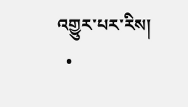འགྱུར་པར་རིས།
  •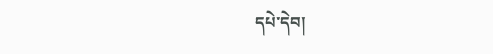དཔེ་དེབ།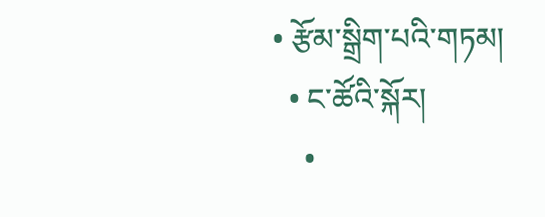• རྩོམ་སྒྲིག་པའི་གཏམ།
  • ང་ཚོའི་སྐོར།
    •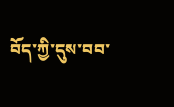བོད་ཀྱི་དུས་བབ་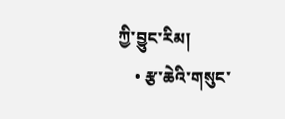ཀྱི་བྱུང་རིམ།
    • རྩ་ཆེའི་གསུང་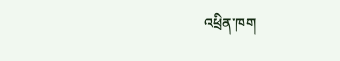འཕྲིན་ཁག